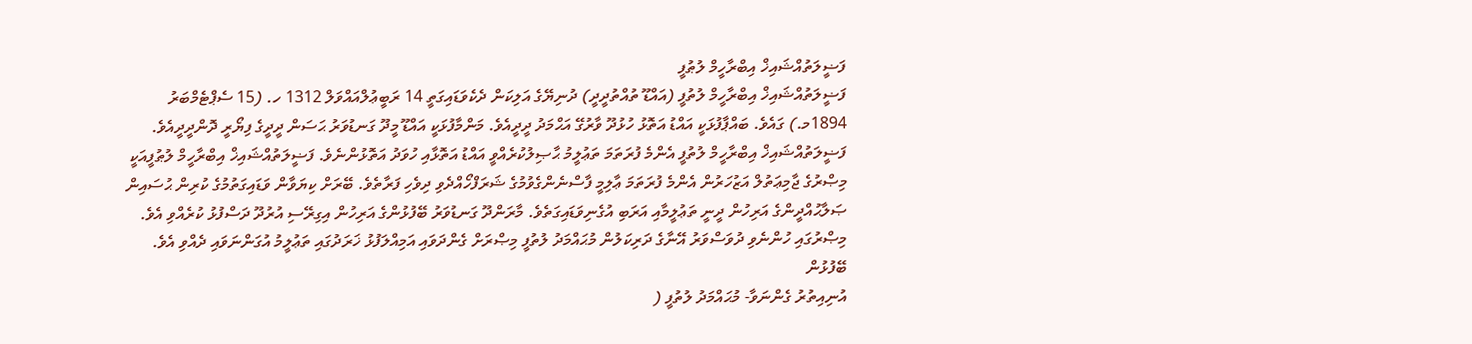ފަޟީލަތުއްޝައިޚް އިބްރާހީމް ލުޠުފީ
ފަޟީލަތުއްޝައިޚް އިބްރާހީމް ލުތުފީ (އައްޑޫ ތުއްތުދީދީ) ދުނިޔޭގެ އަލިކަން ދެކެވަޑައިގަތީ 14 ރަބީޢުލްއައްވަލް 1312 ހ. (15 ސެޕްޓެމްބަރު 1894މ.) ގައެވެ. ބައްޕާފުޅަކީ އައްޑު އަތޮޅު ހުޅުދޫ ވާރުގޭ އަޙްމަދު ދީދީއެވެ. މަންމާފުޅަކީ އައްޑޫ މީދޫ ގަނޑުވަރު ޙަސަން ދީދީގެ ފިޔޯރީ ދޮންދީދީއެވެ.
ފަޟީލަތުއްޝައިޚް އިބްރާހީމް ލުތުފީ އެންމެ ފުރަތަމަ ތަޢުލީމު ޙާޞިލުކުރެއްވީ އައްޑު އަތޮޅާއި ހުވަދު އަތޮޅުންނެވެ. ފަޟީލަތުއްޝައިޚް އިބްރާހީމް ލުޠުފީއަކީ މިޞްރުގެ ޖާމިޢަތުލް އަޒުހަރުން އެންމެ ފުރަތަމަ ޢާލިމީ ފާސްނެންގެވުމުގެ ޝަރަފްހޯއްދެވި ދިވެހި ފަރާތެވެ. ބޭރަށް ކިޔަވާން ވަޑައިގަތުމުގެ ކުރިން ޙުސައިން ޞަލާޙުއްދީންގެ އަރިހުން ދީނީ ތަޢުލީމާއި އަރަބި އުގެނިވަޑައިގަތެވެ. މާރަންދޫ ގަނޑުވަރު ބޭފުޅުންގެ އަރިހުން އިގިރޭސި އުރުދޫ ދަސްފުޅު ކުރެއްވި އެވެ. މިޞްރުގައި ހުންނެވި ދުވަސްވަރު އޭނާގެ ދަރިކަލުން މުޙައްމަދު ލުތުފީ މިޞްރަށް ގެންދަވައި އަމިއްލަފުޅު ޚަރަދުގައި ތަޢުލީމު އުގަންނަވައި ދެއްވި އެވެ.
ބޭފުޅުން
އުނިއިތުރު ގެންނަވާ- މުޙައްމަދު ލުތުފީ (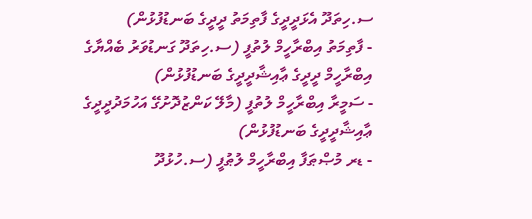ސ.ހިތަދޫ އެޅަދީދީގެ ފާތިމަތު ދީދީގެ ބަނޑުފުޅުން)
- ފާތިމަތު އިބްރާހީމް ލުތުފީ (ސ.ހިތަދޫ ގަނޑުވަރު ބެއްޔާގެ އިބްރާހީމް ދީދީގެ ޢާއިޝާދީދީގެ ބަނޑުފުޅުން)
- ސަމީރާ އިބްރާހީމް ލުތުފީ (މާލޭ ކަންޒުދޮށުގޭ އަހުމަދުދީދީގެ ޢާއިޝާދީދީގެ ބަނޑުފުޅުން)
- ޑރ މުޞްޠަފާ އިބްރާހީމް ލުޠުފީ (ސ.ހުޅުދޫ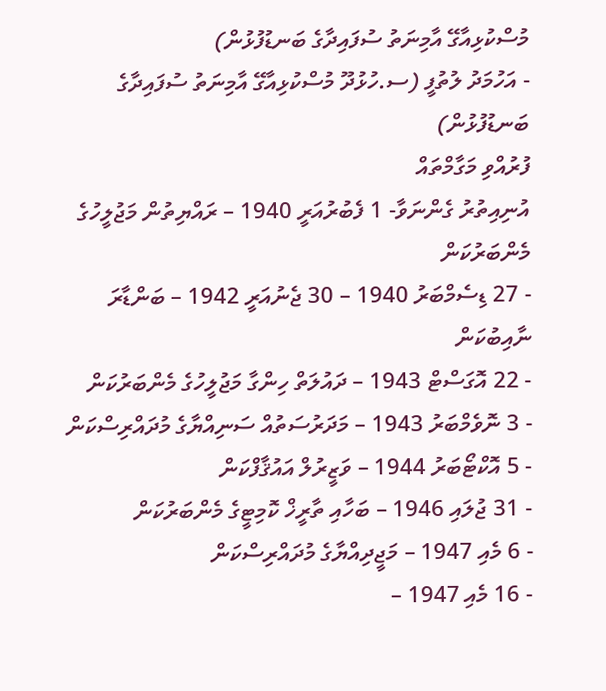މުސްކުޅިއާގޭ އާމިނަތު ސުފައިދާގެ ބަނޑުފުޅުން)
- އަހުމަދު ލުތުފީ (ސ.ހުޅުދޫ މުސްކުޅިއާގޭ އާމިނަތު ސުފައިދާގެ ބަނޑުފުޅުން)
ފުރުއްވި މަގާމްތައް
އުނިއިތުރު ގެންނަވާ- 1 ފެބުރުއަރީ 1940 – ރައްޔިތުން މަޖުލީހުގެ މެންބަރުކަން
- 27 ޑިސެމްބަރު 1940 – 30 ޖެނުއަރީ 1942 – ބަންޑާރަ ނާއިބުކަން
- 22 އޮގަސްޓް 1943 – ދައުލަތް ހިންގާ މަޖުލީހުގެ މެންބަރުކަން
- 3 ނޮވެމްބަރު 1943 – މަދަރުސަތުއް ސަނިއްޔާގެ މުދައްރިސްކަން
- 5 އޮކްޓޯބަރު 1944 – ވަޒީރުލް އައުޤާފްކަން
- 31 ޖުލައި 1946 – ބަހާއި ތާރީޚް ކޮމިޓީގެ މެންބަރުކަން
- 6 މެއި 1947 – މަޖީދިއްޔާގެ މުދައްރިސްކަން
- 16 މެއި 1947 –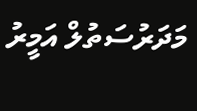މަދަރުސަތުލް އަމީރު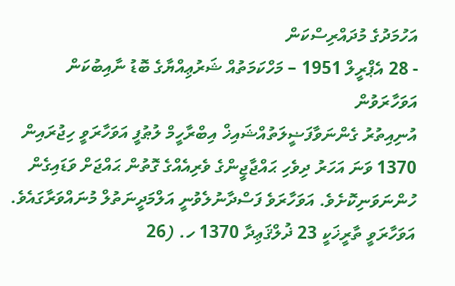އަހުމަދުގެ މުދައްރިސްކަން
- 28 އެޕްރީލް 1951 – މަހްކަމަތުއް ޝަރުޢިއްޔާގެ ބޮޑު ނާއިބުކަން
އަވަހާރަވުން
އުނިއިތުރު ގެންނަވާފަޟީލަތުއްޝައިޚް އިބްރާހީމް ލުޠުފީ އަވަހާރަވީ ހިޖުރައިން 1370 ވަނަ އަހަރު ދިވެހި ޙައްޖާޖީންގެ ވެރިއެއްގެ ގޮތުން ޙައްޖަށް ވަޑައިގެން ހުންނަވަނިކޮށެވެ. އަވަހާރަވެ ފަސްދާނުލެވުނީ އަލްމަދީނަތުލް މުނައްވަރާގައެވެ. އަވަހާރަވީ ތާރީޚަކީ 23 ޛުލްޤަޢިދާ 1370 ހ. (26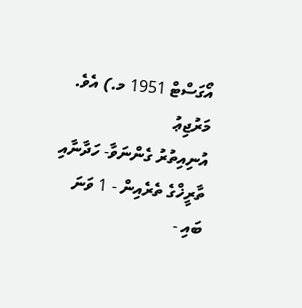އޯގަސްޓް 1951 މ.) އެވެ.
މަރުޖިޢު
އުނިއިތުރު ގެންނަވާ- ހަދާނާއި ތާރީޚްގެ ތެރެއިން - 1 ވަނަ ބައި -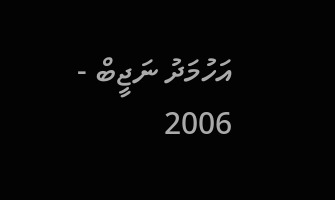އަހުމަދު ނަޖީބް - 2006